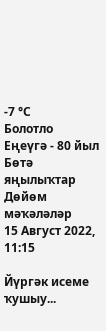-7 °С
Болотло
Еңеүгә - 80 йыл
Бөтә яңылыҡтар
Дөйөм мәҡәләләр
15 Август 2022, 11:15

Йүргәк исеме ҡушыу...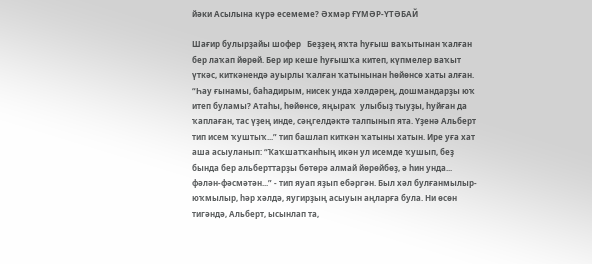йәки Асылына күрә есемеме? Әхмәр ҒҮМӘР-ҮТӘБАЙ

Шағир булырҙайы шофер   Беҙҙең яҡта һуғыш ваҡытынан ҡалған бер лаҡап йөрөй. Бер ир кеше һуғышҡа китеп, күпмелер ваҡыт үткәс, киткәнендә ауырлы ҡалған ҡатынынан һөйөнсө хаты алған. “Һау ғынамы, баһадирым, нисек унда хәлдәрең, дошмандарҙы юҡ итеп буламы? Атаһы, һөйөнсө, яңыраҡ  улыбыҙ тыуҙы, һуйған да ҡаплаған, тас үҙең инде, сәңгелдәктә талпынып ята. Үҙенә Альберт тип исем ҡуштыҡ...” тип башлап киткән ҡатыны хатын. Ире уға хат аша асыуланып: “Ҡаҡшатҡанһың икән ул исемде ҡушып, беҙ бында бер альберттарҙы бөтөрә алмай йөрөйбөҙ, ә һин унда... фәлән-фәсмәтән...” - тип яуап яҙып ебәргән. Был хәл булғанмылыр-юҡмылыр, һәр хәлдә, яугирҙың асыуын аңларға була. Ни өсөн тигәндә, Альберт, ысынлап та,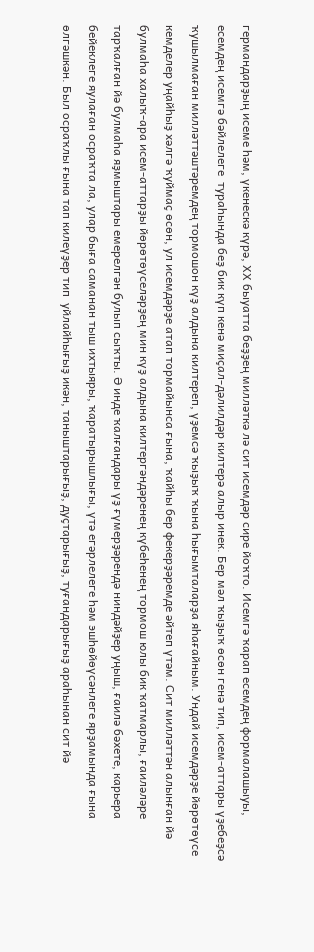германдарҙың исеме һәм, үкенескә күрә, ХХ быуатта беҙҙең милләткә лә сит исемдәр сире йоҡто. Исемгә ҡарап есемдең формалашыуы, есемдең исемгә бәйлелеге  тураһында беҙ бик күп кенә миҫал-дәлилдәр килтерә алыр инек. Бер мәл ҡыҙыҡ өсөн генә тип, исем-аттары үҙебеҙсә ҡушылмаған милләттәштәремдең тормошон күҙ алдына килтереп, үҙемсә ҡыҙыҡ ҡына һығымталарҙа яһағайным. Ундай исемдәрҙе йөрөтөүсе кемделер уңайһыҙ хәлгә ҡуймаҫ өсөн, ул исемдәрҙе атап тормайынса ғына, ҡайһы бер фекерҙәремде әйтеп үтәм. Сит милләттән алынған йә булмаһа халыҡ-ара исем-аттарҙы йөрөтөүселәрҙең мин күҙ алдына килтергәндәренең күбеһенең тормош юлы бик ҡатмарлы, ғаиләләре тарҡалған йә булмаһа яҙмыштары емерелгән булып сыҡты. Ә инде ҡалғандары үҙ ғүмерҙәрендә ниндәйҙер уңыш, ғаилә бәхете, карьера бейеклеге яулаған осраҡта ла, улар быға саманан тыш ихтыяры, ҡаратырышлығы, үтә егәрлелеге һәм эшһөйөүсәнлеге ярҙамында ғына өлгәшкән. Был осраҡлы ғына тап килеүҙер тип  уйлайһығыҙ икән, таныштарығыҙ, дуҫтарығыҙ, туғандарығыҙ араһынан сит йә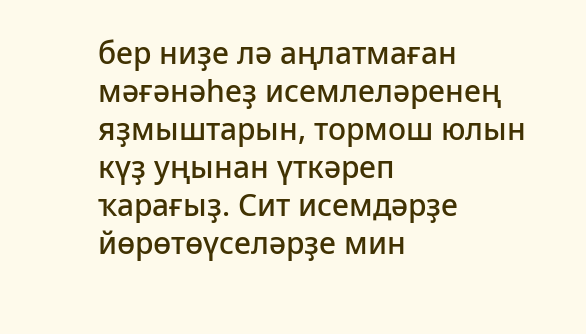бер ниҙе лә аңлатмаған мәғәнәһеҙ исемлеләренең яҙмыштарын, тормош юлын күҙ уңынан үткәреп ҡарағыҙ. Сит исемдәрҙе йөрөтөүселәрҙе мин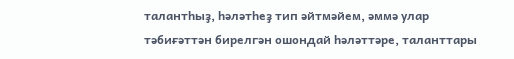талантһыҙ, һәләтһеҙ тип әйтмәйем, әммә улар тәбиғәттән бирелгән ошондай һәләттәре, таланттары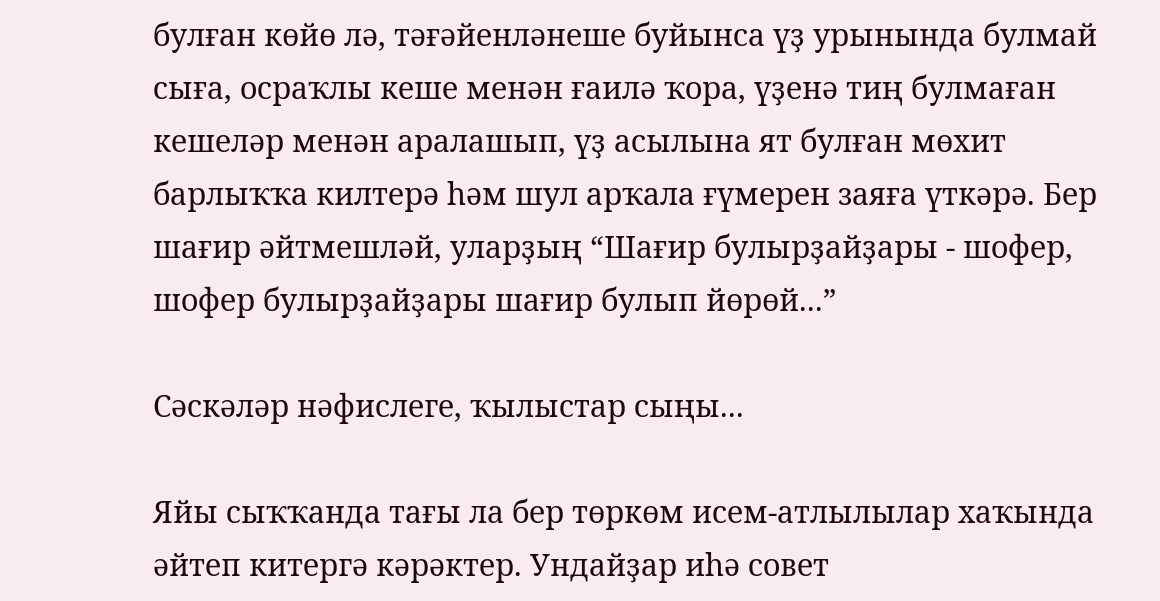булған көйө лә, тәғәйенләнеше буйынса үҙ урынында булмай сыға, осраҡлы кеше менән ғаилә ҡора, үҙенә тиң булмаған кешеләр менән аралашып, үҙ асылына ят булған мөхит барлыҡҡа килтерә һәм шул арҡала ғүмерен заяға үткәрә. Бер шағир әйтмешләй, уларҙың “Шағир булырҙайҙары - шофер, шофер булырҙайҙары шағир булып йөрөй...”

Сәскәләр нәфислеге, ҡылыстар сыңы...

Яйы сыҡҡанда тағы ла бер төркөм исем-атлылылар хаҡында әйтеп китергә кәрәктер. Ундайҙар иһә совет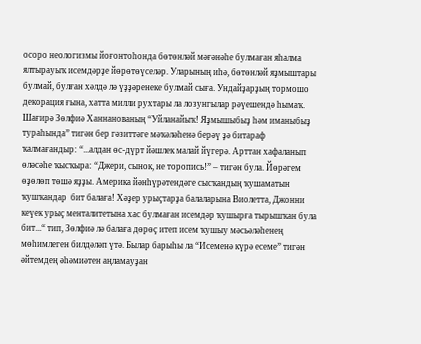осоро неологизмы йоғонтоһонда бөтөнләй мәғәнәһе булмаған яһалма ялтырауыҡ исемдәрҙе йөрөтөүселәр. Уларының иһә, бөтөнләй яҙмыштары булмай, булған хәлдә лә үҙҙәренеке булмай сыға. Ундайҙарҙың тормошо декорация ғына, хатта милли рухтары ла лозунгылар рәүешендә һымаҡ. Шағирә Зөлфиә Ханнанованың “Уйланайыҡ! Яҙмышыбыҙ һәм иманыбыҙ тураһында” тигән бер гәзиттәге мәҡәләһенә берәү ҙә битараф ҡалмағандыр: “...алдан өс-дүрт йәшлек малай йүгерә. Арттан хафаланып өләсәһе ҡысҡыра: “Джери, сынок, не торопись!” – тигән була. Йөрәгем өҙөлөп төшә яҙҙы. Америка йәнһүрәтендәге сысҡандың ҡушаматын ҡушҡандар  бит балаға! Хәҙер урыҫтарҙа балаларына Виолетта, Джонни кеүек урыҫ менталитетына хас булмаған исемдәр ҡушырға тырышҡан була бит...“ тип, Зөлфиә лә балаға дөрөҫ итеп исем ҡушыу мәсьәләһенең мөһимлеген билдәләп үтә. Былар барыһы ла “Исеменә күрә есеме” тигән әйтемдең әһәмиәтен аңламауҙан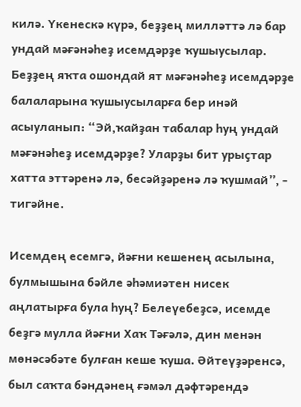килә. Үкенескә күрә, беҙҙең милләттә лә бар ундай мәғәнәһеҙ исемдәрҙе ҡушыусылар. Беҙҙең яҡта ошондай ят мәғәнәһеҙ исемдәрҙе балаларына ҡушыусыларға бер инәй асыуланып: “Эй,ҡайҙан табалар һуң ундай мәғәнәһеҙ исемдәрҙе? Уларҙы бит урыҫтар хатта эттәренә лә, бесәйҙәренә лә ҡушмай”, - тигәйне.

Исемдең есемгә, йәғни кешенең асылына, булмышына бәйле әһәмиәтен нисек аңлатырға була һуң? Белеүебеҙсә, исемде беҙгә мулла йәғни Хаҡ Тәғәлә, дин менән мөнәсәбәте булған кеше ҡуша. Әйтеүҙәренсә, был саҡта бәндәнең ғәмәл дәфтәрендә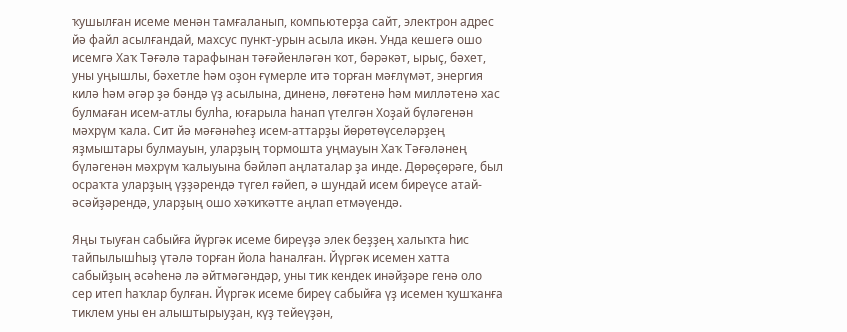ҡушылған исеме менән тамғаланып, компьютерҙа сайт, электрон адрес йә файл асылғандай, махсус пункт-урын асыла икән. Унда кешегә ошо исемгә Хаҡ Тәғәлә тарафынан тәғәйенләгән ҡот, бәрәкәт, ырыҫ, бәхет, уны уңышлы, бәхетле һәм оҙон ғүмерле итә торған мәғлүмәт, энергия килә һәм әгәр ҙә бәндә үҙ асылына, диненә, лөғәтенә һәм милләтенә хас булмаған исем-атлы булһа, юғарыла һанап үтелгән Хоҙай бүләгенән мәхрүм ҡала. Сит йә мәғәнәһеҙ исем-аттарҙы йөрөтөүселәрҙең яҙмыштары булмауын, уларҙың тормошта уңмауын Хаҡ Тәғәләнең бүләгенән мәхрүм ҡалыуына бәйләп аңлаталар ҙа инде. Дөрөҫөрәге, был осраҡта уларҙың үҙҙәрендә түгел ғәйеп, ә шундай исем биреүсе атай-әсәйҙәрендә, уларҙың ошо хәҡиҡәтте аңлап етмәүендә.

Яңы тыуған сабыйға йүргәк исеме биреүҙә элек беҙҙең халыҡта һис тайпылышһыҙ үтәлә торған йола һаналған. Йүргәк исемен хатта сабыйҙың әсәһенә лә әйтмәгәндәр, уны тик кендек инәйҙәре генә оло сер итеп һаҡлар булған. Йүргәк исеме биреү сабыйға үҙ исемен ҡушҡанға тиклем уны ен алыштырыуҙан, күҙ тейеүҙән,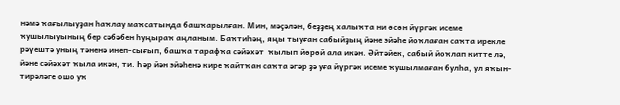нәмә ҡағылыуҙан һаҡлау маҡсатында башҡарылған. Мин, мәҫәлән, беҙҙең халыҡта ни өсөн йүргәк исеме ҡушылыуының бер сәбәбен һуңыраҡ аңланым. Баҡтиһәң, яңы тыуған сабыйҙың йәне эйәһе йоҡлаған саҡта ирекле рәүештә уның тәненә инеп-сығып, башҡа тарафҡа сәйәхәт  ҡылып йөрөй ала икән. Әйтәйек, сабый йоҡлап китте лә, йәне сәйәхәт ҡыла икән, ти. Һәр йән эйәһенә кире ҡайтҡан саҡта әгәр ҙә уға йүргәк исеме ҡушылмаған булһа, ул яҡын-тирәләге ошо уҡ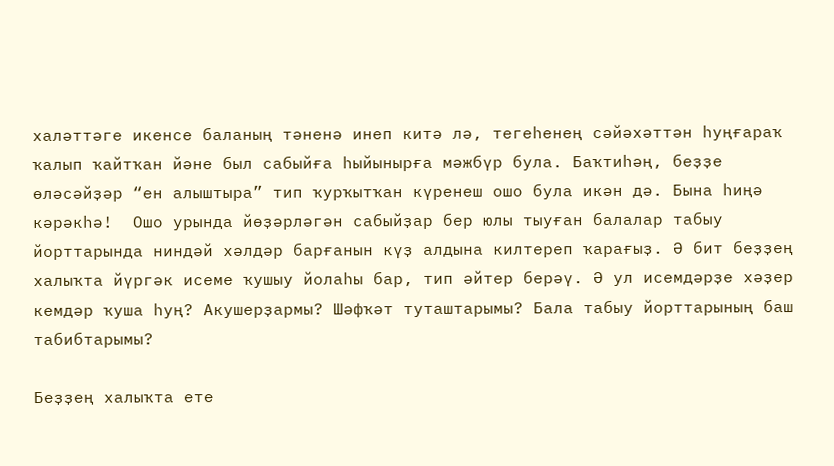халәттәге икенсе баланың тәненә инеп китә лә, тегеһенең сәйәхәттән һуңғараҡ ҡалып ҡайтҡан йәне был сабыйға һыйынырға мәжбүр була. Баҡтиһәң, беҙҙе өләсәйҙәр “ен алыштыра” тип ҡурҡытҡан күренеш ошо була икән дә. Бына һиңә кәрәкһә!  Ошо урында йөҙәрләгән сабыйҙар бер юлы тыуған балалар табыу йорттарында ниндәй хәлдәр барғанын күҙ алдына килтереп ҡарағыҙ. Ә бит беҙҙең халыҡта йүргәк исеме ҡушыу йолаһы бар, тип әйтер берәү. Ә ул исемдәрҙе хәҙер кемдәр ҡуша һуң? Акушерҙармы? Шәфҡәт туташтарымы? Бала табыу йорттарының баш табибтарымы?

Беҙҙең халыҡта ете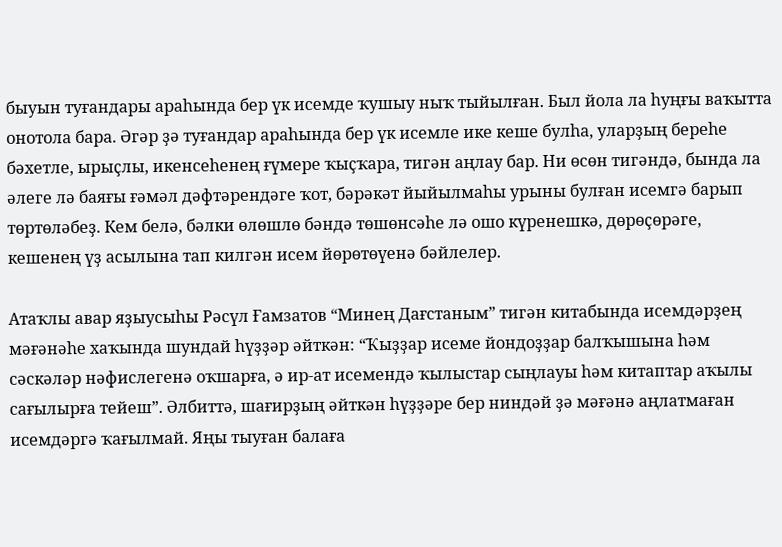быуын туғандары араһында бер үк исемде ҡушыу ныҡ тыйылған. Был йола ла һуңғы ваҡытта онотола бара. Әгәр ҙә туғандар араһында бер үк исемле ике кеше булһа, уларҙың береһе бәхетле, ырыҫлы, икенсеһенең ғүмере ҡыҫҡара, тигән аңлау бар. Ни өсөн тигәндә, бында ла әлеге лә баяғы ғәмәл дәфтәрендәге ҡот, бәрәкәт йыйылмаһы урыны булған исемгә барып төртөләбеҙ. Кем белә, бәлки өлөшлө бәндә төшөнсәһе лә ошо күренешкә, дөрөҫөрәге, кешенең үҙ асылына тап килгән исем йөрөтөүенә бәйлелер.

Атаҡлы авар яҙыусыһы Рәсүл Ғамзатов “Минең Дағстаным” тигән китабында исемдәрҙең мәғәнәһе хаҡында шундай һүҙҙәр әйткән: “Ҡыҙҙар исеме йондоҙҙар балҡышына һәм сәскәләр нәфислегенә оҡшарға, ә ир-ат исемендә ҡылыстар сыңлауы һәм китаптар аҡылы сағылырға тейеш”. Әлбиттә, шағирҙың әйткән һүҙҙәре бер ниндәй ҙә мәғәнә аңлатмаған исемдәргә ҡағылмай. Яңы тыуған балаға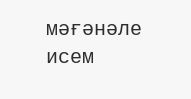мәғәнәле исем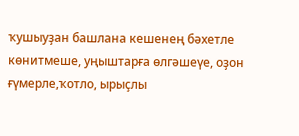ҡушыуҙан башлана кешенең бәхетле көнитмеше, уңыштарға өлгәшеүе, оҙон ғүмерле,ҡотло, ырыҫлы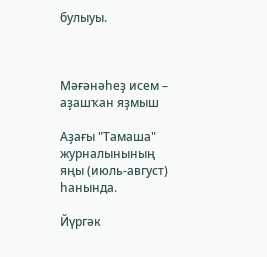булыуы.



Мәғәнәһеҙ исем – аҙашҡан яҙмыш

Аҙағы "Тамаша" журналынының яңы (июль-август) һанында.

Йүргәк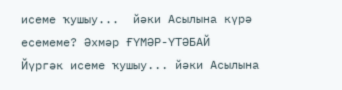исеме ҡушыу...  йәки Асылына күрә есемеме? Әхмәр ҒҮМӘР-ҮТӘБАЙ
Йүргәк исеме ҡушыу... йәки Асылына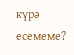күрә есемеме?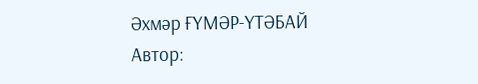Әхмәр ҒҮМӘР-ҮТӘБАЙ
Автор: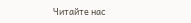Читайте нас